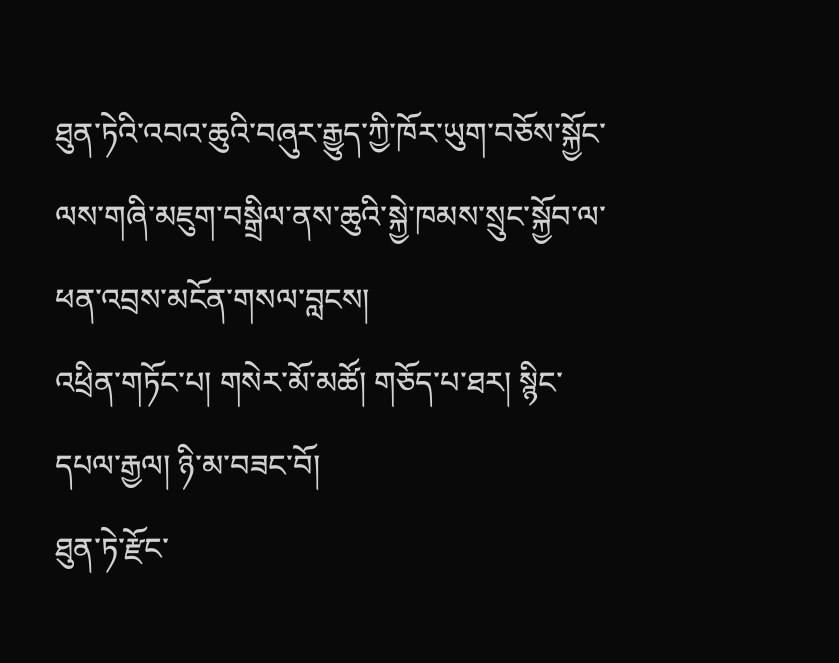ཐུན་ཏེའི་འབའ་ཆུའི་བཞུར་རྒྱུད་ཀྱི་ཁོར་ཡུག་བཅོས་སྐྱོང་ལས་གཞི་མཇུག་བསྒྲིལ་ནས་ཆུའི་སྐྱེ་ཁམས་སྲུང་སྐྱོབ་ལ་ཕན་འབྲས་མངོན་གསལ་བླངས།
འཕྲིན་གཏོང་པ། གསེར་མོ་མཚོ། གཅོད་པ་ཐར། སྙིང་དཔལ་རྒྱལ། ཉི་མ་བཟང་བོ།
ཐུན་ཏེ་རྫོང་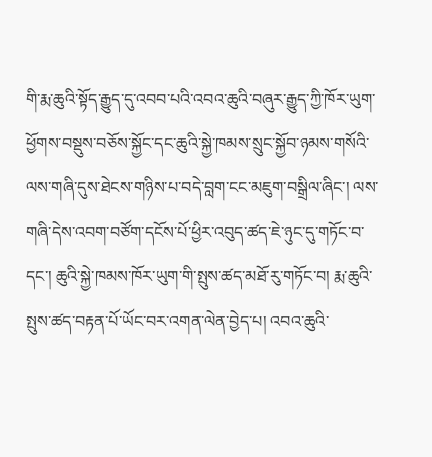གི་རྨ་ཆུའི་སྟོད་རྒྱུད་དུ་འབབ་པའི་འབའ་ཆུའི་བཞུར་རྒྱུད་ཀྱི་ཁོར་ཡུག་ཕྱོགས་བསྡུས་བཅོས་སྐྱོང་དང་ཆུའི་སྐྱེ་ཁམས་སྲུང་སྐྱོབ་ཉམས་གསོའི་ལས་གཞི་དུས་ཐེངས་གཉིས་པ་བདེ་བླག་ངང་མཇུག་བསྒྲིལ་ཞིང་། ལས་གཞི་དེས་འབག་བཙོག་དངོས་པོ་ཕྱིར་འབུད་ཚད་ཇེ་ཉུང་དུ་གཏོང་བ་དང་། ཆུའི་སྐྱེ་ཁམས་ཁོར་ཡུག་གི་སྤུས་ཚད་མཐོ་རུ་གཏོང་བ། རྨ་ཆུའི་སྤུས་ཚད་བརྟན་པོ་ཡོང་བར་འགན་ལེན་བྱེད་པ། འབའ་ཆུའི་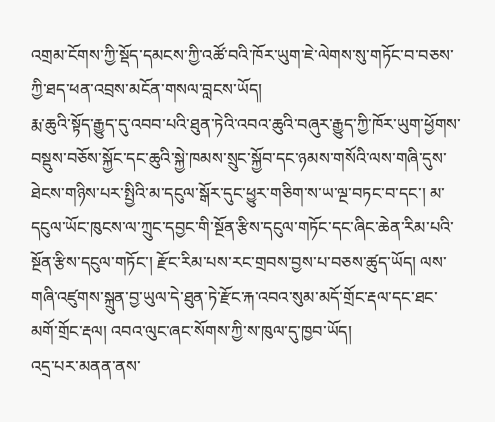འགྲམ་ངོགས་ཀྱི་སྡོད་དམངས་ཀྱི་འཚོ་བའི་ཁོར་ཡུག་ཇེ་ལེགས་སུ་གཏོང་བ་བཅས་ཀྱི་ཐད་ཕན་འབྲས་མངོན་གསལ་བླངས་ཡོད།
རྨ་ཆུའི་སྟོད་རྒྱུད་དུ་འབབ་པའི་ཐུན་ཏེའི་འབའ་ཆུའི་བཞུར་རྒྱུད་ཀྱི་ཁོར་ཡུག་ཕྱོགས་བསྡུས་བཅོས་སྐྱོང་དང་ཆུའི་སྐྱེ་ཁམས་སྲུང་སྐྱོབ་དང་ཉམས་གསོའི་ལས་གཞི་དུས་ཐེངས་གཉིས་པར་སྤྱིའི་མ་དངུལ་སྒོར་དུང་ཕྱུར་གཅིག་ས་ཡ་ལྔ་བཏང་བ་དང་། མ་དངུལ་ཡོང་ཁུངས་ལ་ཀྲུང་དབྱང་གི་སྔོན་རྩིས་དངུལ་གཏོང་དང་ཞིང་ཆེན་རིམ་པའི་སྔོན་རྩིས་དངུལ་གཏོང་། རྫོང་རིམ་པས་རང་གྲབས་བྱས་པ་བཅས་ཚུད་ཡོད། ལས་གཞི་འཛུགས་སྐྲུན་བྱ་ཡུལ་དེ་ཐུན་ཏེ་རྫོང་རྐ་འབའ་སུམ་མདོ་གྲོང་རྡལ་དང་ཐང་མགོ་གྲོང་རྡལ། འབའ་ལུང་ཞང་སོགས་ཀྱི་ས་ཁུལ་དུ་ཁྱབ་ཡོད།
འདྲ་པར་མནན་ནས་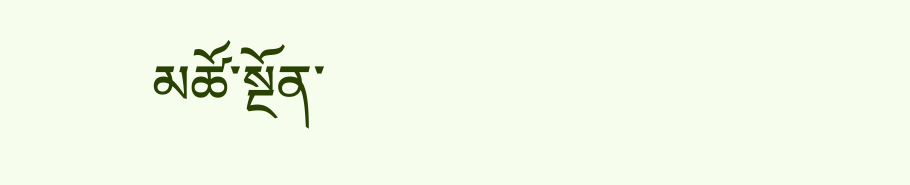མཚོ་སྔོན་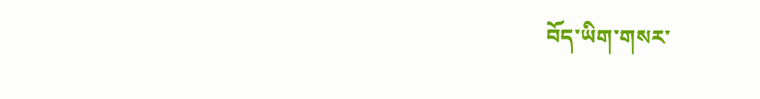བོད་ཡིག་གསར་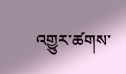འགྱུར་ཚགས་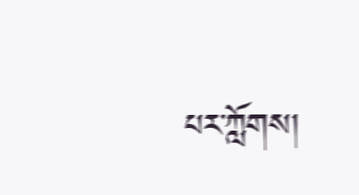པར་ཀློགས།